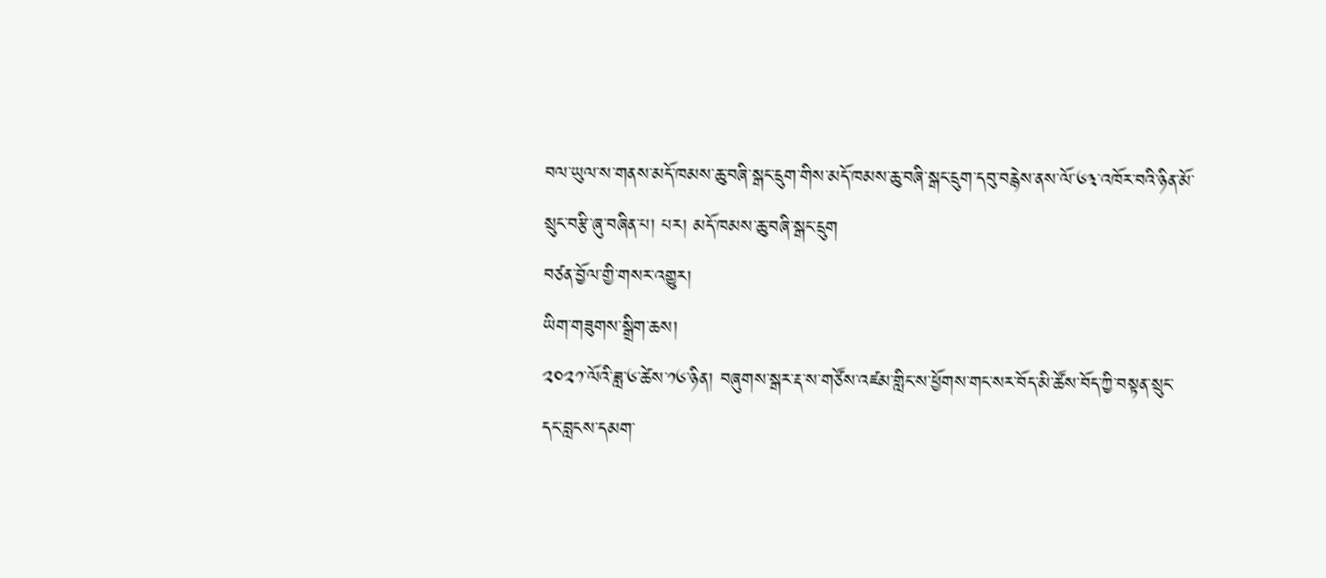བལ་ཡུལ་ས་གནས་མདོ་ཁམས་ཆུ་བཞི་སྒང་དྲུག་གིས་མདོ་ཁམས་ཆུ་བཞི་སྒང་དྲུག་དབུ་བརྙེས་ནས་ལོ་༦༣་འཁོར་བའི་ཉིན་མོ་སྲུང་བརྩི་ཞུ་བཞིན་པ། པར། མདོ་ཁམས་ཆུ་བཞི་སྒང་དྲུག
བཙན་བྱོལ་གྱི་གསར་འགྱུར།
ཡིག་གཟུགས་སྒྲིག་ཆས།
༢༠༢༡་ལོའི་ཟླ་༦་ཚེས་༡༦་ཉིན། བཞུགས་སྒར་རྡ་ས་གཙོས་འཛམ་གླིང་ས་ཕྱོགས་གང་སར་བོད་མི་ཚོས་བོད་ཀྱི་བསྟན་སྲུང་དང་བླངས་དམག་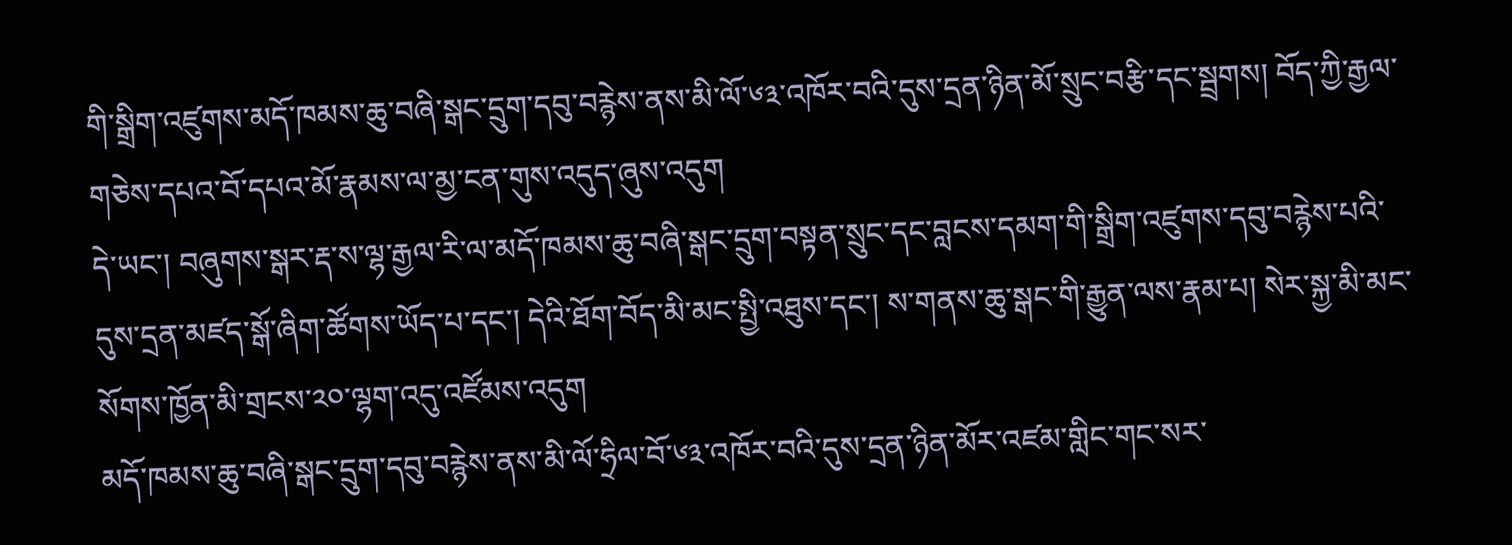གི་སྒྲིག་འཛུགས་མདོ་ཁམས་ཆུ་བཞི་སྒང་དྲུག་དབུ་བརྙེས་ནས་མི་ལོ་༦༣་འཁོར་བའི་དུས་དྲན་ཉིན་མོ་སྲུང་བརྩི་དང་སྦྲགས། བོད་ཀྱི་རྒྱལ་གཅེས་དཔའ་བོ་དཔའ་མོ་རྣམས་ལ་མྱ་ངན་གུས་འདུད་ཞུས་འདུག
དེ་ཡང་། བཞུགས་སྒར་རྡ་ས་ལྷ་རྒྱལ་རི་ལ་མདོ་ཁམས་ཆུ་བཞི་སྒང་དྲུག་བསྟན་སྲུང་དང་བླངས་དམག་གི་སྒྲིག་འཛུགས་དབུ་བརྙེས་པའི་དུས་དྲན་མཛད་སྒོ་ཞིག་ཚོགས་ཡོད་པ་དང་། དེའི་ཐོག་བོད་མི་མང་སྤྱི་འཐུས་དང་། ས་གནས་ཆུ་སྒང་གི་རྒྱུན་ལས་རྣམ་པ། སེར་སྐྱ་མི་མང་སོགས་ཁྱོན་མི་གྲངས་༢༠་ལྷག་འདུ་འཛོམས་འདུག
མདོ་ཁམས་ཆུ་བཞི་སྒང་དྲུག་དབུ་བརྙེས་ནས་མི་ལོ་ཧྲིལ་བོ་༦༣་འཁོར་བའི་དུས་དྲན་ཉིན་མོར་འཛམ་གླིང་གང་སར་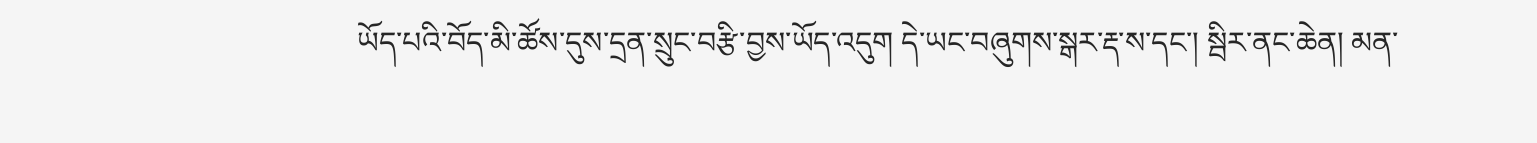ཡོད་པའི་བོད་མི་ཚོས་དུས་དྲན་སྲུང་བརྩི་བྱས་ཡོད་འདུག དེ་ཡང་བཞུགས་སྒར་རྡ་ས་དང་། སྦིར་ནང་ཆེན། མན་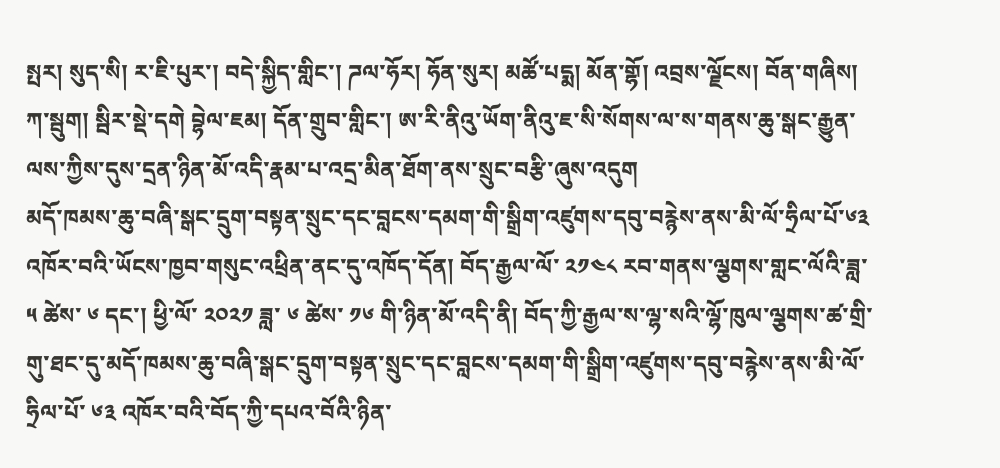སྤར། སུད་སི། ར་ཇི་པུར་། བདེ་སྐྱིད་གླིང་། ཌལ་ཧོར། ཧོན་སུར། མཚོ་པདྨ། མོན་གྷོ། འབྲས་ལྗོངས། བོན་གཞིས། ཀ་སྦུག། སྦིར་སྡེ་དགེ བྷེལ་ཇམ། དོན་གྲུབ་གླིང་། ཨ་རི་ནིའུ་ཡོག་ནིའུ་ཇ་སི་སོགས་ལ་ས་གནས་ཆུ་སྒང་རྒྱུན་ལས་ཀྱིས་དུས་དྲན་ཉིན་མོ་འདི་རྣམ་པ་འདྲ་མིན་ཐོག་ནས་སྲུང་བརྩི་ཞུས་འདུག
མདོ་ཁམས་ཆུ་བཞི་སྒང་དྲུག་བསྟན་སྲུང་དང་བླངས་དམག་གི་སྒྲིག་འཛུགས་དབུ་བརྙེས་ནས་མི་ལོ་ཧྲིལ་པོ་༦༣ འཁོར་བའི་ཡོངས་ཁྱབ་གསུང་འཕྲིན་ནང་དུ་འཁོད་དོན། བོད་རྒྱལ་ལོ་ ༢༡༤༨ རབ་གནས་ལྕགས་གླང་ལོའི་ཟླ་ ༥ ཚེས་ ༦ དང་། ཕྱི་ལོ་ ༢༠༢༡ ཟླ་ ༦ ཚེས་ ༡༦ གི་ཉིན་མོ་འདི་ནི། བོད་ཀྱི་རྒྱལ་ས་ལྷ་སའི་ལྷོ་ཁུལ་ལྕགས་ཚ་གྲི་གུ་ཐང་དུ་མདོ་ཁམས་ཆུ་བཞི་སྒང་དྲུག་བསྟན་སྲུང་དང་བླངས་དམག་གི་སྒྲིག་འཛུགས་དབུ་བརྙེས་ནས་མི་ལོ་ཧྲིལ་པོ་ ༦༣ འཁོར་བའི་བོད་ཀྱི་དཔའ་བོའི་ཉིན་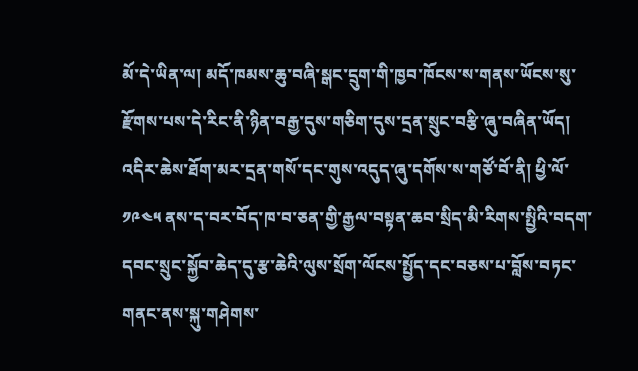མོ་དེ་ཡིན་ལ། མདོ་ཁམས་ཆུ་བཞི་སྒང་དྲུག་གི་ཁྱབ་ཁོངས་ས་གནས་ཡོངས་སུ་རྫོགས་པས་དེ་རིང་ནི་ཉིན་བརྒྱ་དུས་གཅིག་དུས་དྲན་སྲུང་བརྩི་ཞུ་བཞིན་ཡོད།
འདིར་ཆེས་ཐོག་མར་དྲན་གསོ་དང་གུས་འདུད་ཞུ་དགོས་ས་གཙོ་བོ་ནི། ཕྱི་ལོ་ ༡༩༤༥ ནས་ད་བར་བོད་ཁ་བ་ཅན་གྱི་རྒྱལ་བསྟན་ཆབ་སྲིད་མི་རིགས་སྤྱིའི་བདག་དབང་སྲུང་སྐྱོབ་ཆེད་དུ་རྩ་ཆེའི་ལུས་སྲོག་ལོངས་སྤྱོད་དང་བཅས་པ་བློས་བཏང་གནང་ནས་སྐུ་གཤེགས་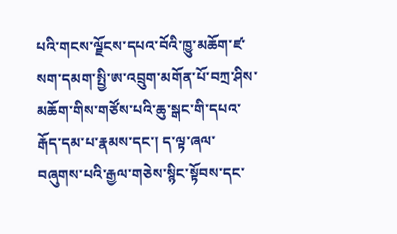པའི་གངས་ལྗོངས་དཔའ་བོའི་ཁྱུ་མཆོག་ཛ་སག་དམག་སྤྱི་ཨ་འབྲུག་མགོན་པོ་བཀྲ་ཤིས་མཆོག་གིས་གཙོས་པའི་ཆུ་སྒང་གི་དཔའ་རྒོད་དམ་པ་རྣམས་དང་། ད་ལྟ་ཞལ་བཞུགས་པའི་རྒྱལ་གཅེས་སྙིང་སྟོབས་དང་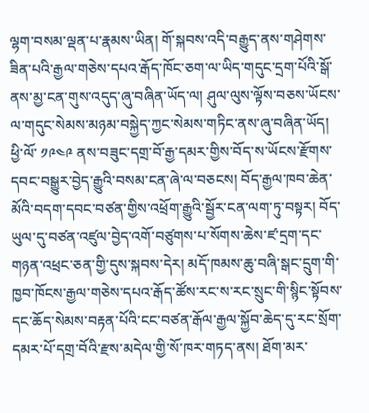ལྷག་བསམ་ལྡན་པ་རྣམས་ཡིན། གོ་སྐབས་འདི་བརྒྱུད་ནས་གཤེགས་ཟིན་པའི་རྒྱལ་གཅེས་དཔའ་རྒོད་ཁོང་ཅག་ལ་ཡིད་གདུང་དྲག་པོའི་སྒོ་ནས་མྱ་ངན་གུས་འདུད་ཞུ་བཞིན་ཡོད་ལ། ཤུལ་ལུས་ལྟོས་བཅས་ཡོངས་ལ་གདུང་སེམས་མཉམ་བསྐྱེད་ཀྱང་སེམས་གཏིང་ནས་ཞུ་བཞིན་ཡོད།
ཕྱི་ལོ་ ༡༩༤༩ ནས་བཟུང་དགྲ་བོ་རྒྱ་དམར་གྱིས་བོད་ས་ཡོངས་རྫོགས་དབང་བསྒྱུར་བྱེད་རྒྱུའི་བསམ་ངན་ཞེ་ལ་བཅངས། བོད་རྒྱལ་ཁབ་ཆེན་མོའི་བདག་དབང་བཙན་གྱིས་འཕྲོག་རྒྱུའི་སྦྱོར་ངན་ལག་ཏུ་བསྟར། བོད་ཡུལ་དུ་བཙན་འཛུལ་བྱེད་འགོ་བཙུགས་པ་སོགས་ཆེས་ཛ་དྲག་དང་གཉན་འཕྲང་ཅན་གྱི་དུས་སྐབས་དེར། མདོ་ཁམས་ཆུ་བཞི་སྒང་དྲུག་གི་ཁྱབ་ཁོངས་རྒྱལ་གཅེས་དཔའ་རྒོད་ཚོས་རང་ས་རང་སྲུང་གི་སྙིང་སྟོབས་དང་ཆོད་སེམས་བརྟན་པོའི་ངང་བཙན་རྒོལ་རྒྱལ་སྐྱོབ་ཆེད་དུ་རང་སྲོག་དམར་པོ་དགྲ་བོའི་རྫས་མདེལ་གྱི་སོ་ཁར་གཏད་ནས། ཐོག་མར་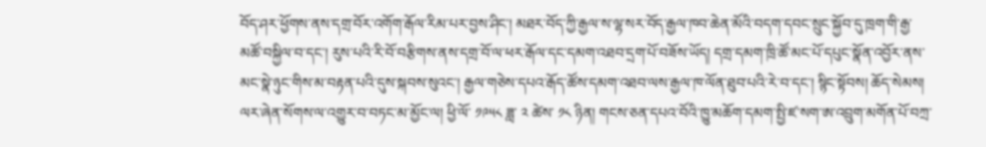བོད་ཤར་ཕྱོགས་ནས་དགྲ་བོར་འགོག་རྒོལ་རིམ་པར་བྱས་ཤིང་། མཐར་བོད་ཀྱི་རྒྱལ་ས་ལྷ་སར་བོད་རྒྱལ་ཁབ་ཆེན་མོའི་བདག་དབང་སྲུང་སྐྱོབ་དུ་ཁྲག་གི་རྒྱ་མཚོ་བསྐྱིལ་བ་དང་། རུས་པའི་རི་བོ་བརྩིགས་ནས་དགྲ་བོ་ལ་ཕར་རྒོལ་དང་དམག་འཐབ་དྲག་པོ་བཟོས་ཡོད། དགྲ་དམག་ཁྲི་ཚོ་མང་པོ་དཔུང་སྣོན་འབྱོར་ནས་མང་སྣེ་ཉུང་གིས་མ་བརྟན་པའི་དུས་སྐབས་སུའང་། རྒྱལ་གཅེས་དཔའ་རྒོད་ཚོས་དམག་འཐབ་ལས་རྒྱལ་ཁ་ལོན་ཐུབ་པའི་རེ་བ་དང་། སྙིང་སྟོབས། ཆོད་སེམས། ལར་ཞེན་སོགས་ལ་འགྱུར་བ་བཏང་མ་མྱོང་ལ། ཕྱི་ལོ་ ༡༩༥༨ ཟླ་ ༢ ཚེས་ ༡༨ ཉིན། གངས་ཅན་དཔའ་བོའི་ཁྱུ་མཆོག་དམག་སྤྱི་ཛ་སག་ཨ་འབྲུག་མགོན་པོ་བཀྲ་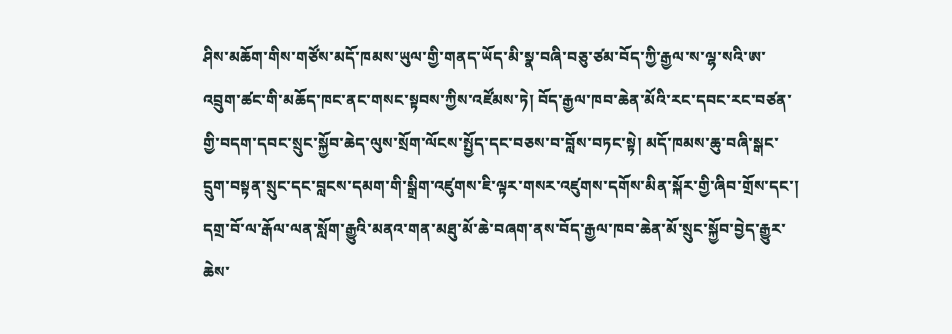ཤིས་མཆོག་གིས་གཙོས་མདོ་ཁམས་ཡུལ་གྱི་གནད་ཡོད་མི་སྣ་བཞི་བཅུ་ཙམ་བོད་ཀྱི་རྒྱལ་ས་ལྷ་སའི་ཨ་འབྲུག་ཚང་གི་མཆོད་ཁང་ནང་གསང་སྟབས་ཀྱིས་འཛོམས་ཏེ། བོད་རྒྱལ་ཁབ་ཆེན་མོའི་རང་དབང་རང་བཙན་གྱི་བདག་དབང་སྲུང་སྐྱོབ་ཆེད་ལུས་སྲོག་ལོངས་སྤྱོད་དང་བཅས་བ་བློས་བཏང་སྟེ། མདོ་ཁམས་ཆུ་བཞི་སྒང་དྲུག་བསྟན་སྲུང་དང་བླངས་དམག་གི་སྒྲིག་འཛུགས་ཇི་ལྟར་གསར་འཛུགས་དགོས་མིན་སྐོར་གྱི་ཞིབ་གྲོས་དང་། དགྲ་བོ་ལ་རྒོལ་ལན་སློག་རྒྱུའི་མནའ་གན་མཐུ་མོ་ཆེ་བཞག་ནས་བོད་རྒྱལ་ཁབ་ཆེན་མོ་སྲུང་སྐྱོབ་བྱེད་རྒྱུར་ཆེས་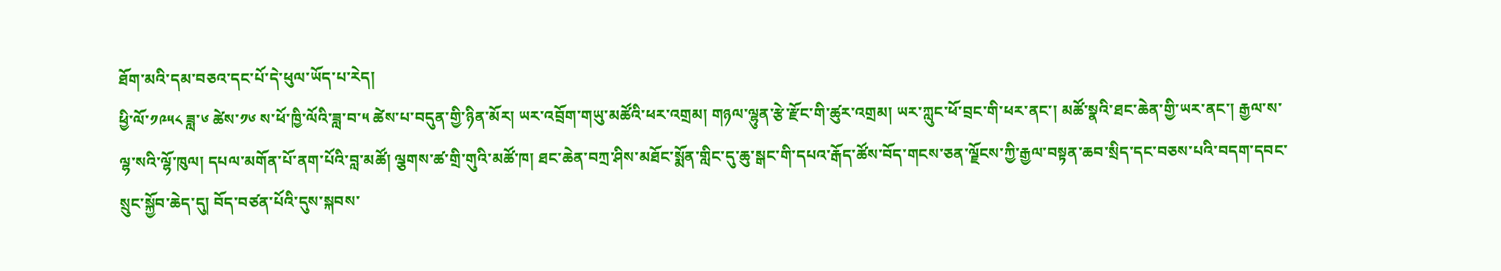ཐོག་མའི་དམ་བཅའ་དང་པོ་དེ་ཕུལ་ཡོད་པ་རེད།
ཕྱི་ལོ་༡༩༥༨ ཟླ་༦ ཚེས་༡༦ ས་ཕོ་ཁྱི་ལོའི་ཟླ་བ་༥ ཚེས་པ་བདུན་གྱི་ཉིན་མོར། ཡར་འབྲོག་གཡུ་མཚོའི་ཕར་འགྲམ། གཉལ་ལྷུན་རྩེ་རྫོང་གི་ཚུར་འགྲམ། ཡར་ཀླུང་ཕོ་བྲང་གི་ཕར་ནང་། མཚོ་སྣའི་ཐང་ཆེན་གྱི་ཡར་ནང་། རྒྱལ་ས་ལྷ་སའི་ལྷོ་ཁུལ། དཔལ་མགོན་པོ་ནག་པོའི་བླ་མཚོ། ལྕགས་ཚ་གྲི་གུའི་མཚོ་ཁ། ཐང་ཆེན་བཀྲ་ཤིས་མཐོང་སྨོན་གླིང་དུ་ཆུ་སྒང་གི་དཔའ་རྒོད་ཚོས་བོད་གངས་ཅན་ལྗོངས་ཀྱི་རྒྱལ་བསྟན་ཆབ་སྲིད་དང་བཅས་པའི་བདག་དབང་སྲུང་སྐྱོབ་ཆེད་དུ། བོད་བཙན་པོའི་དུས་སྐབས་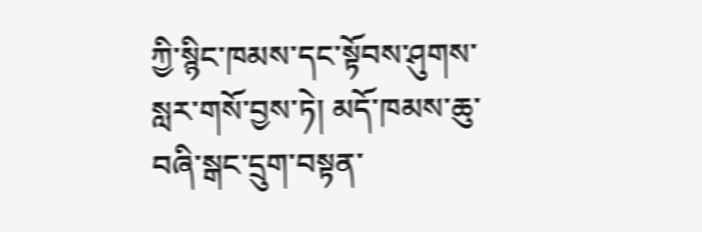ཀྱི་སྙིང་ཁམས་དང་སྟོབས་ཤུགས་སླར་གསོ་བྱས་ཏེ། མདོ་ཁམས་ཆུ་བཞི་སྒང་དྲུག་བསྟན་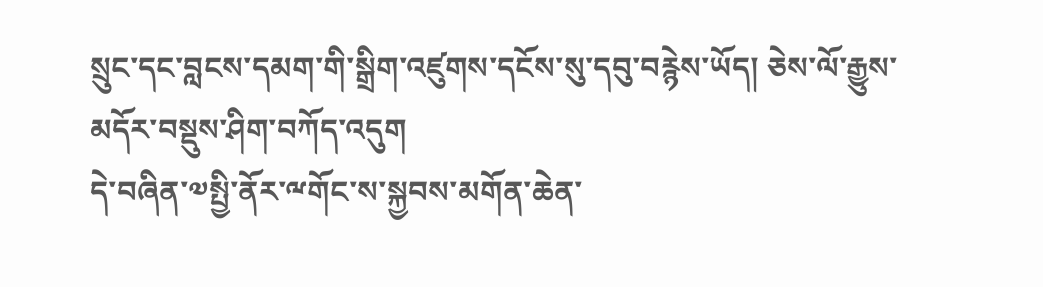སྲུང་དང་བླངས་དམག་གི་སྒྲིག་འཛུགས་དངོས་སུ་དབུ་བརྙེས་ཡོད། ཅེས་ལོ་རྒྱུས་མདོར་བསྡུས་ཤིག་བཀོད་འདུག
དེ་བཞིན་༧སྤྱི་ནོར་ྋགོང་ས་སྐྱབས་མགོན་ཆེན་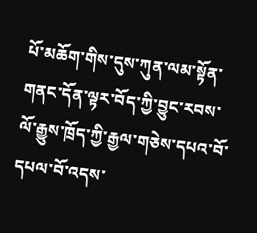པོ་མཆོག་གིས་དུས་ཀུན་ལམ་སྟོན་གནང་དོན་ལྟར་བོད་ཀྱི་བྱུང་རབས་ལོ་རྒྱུས་ཁྲོད་ཀྱི་རྒྱལ་གཅེས་དཔའ་བོ་དཔལ་བོ་འདས་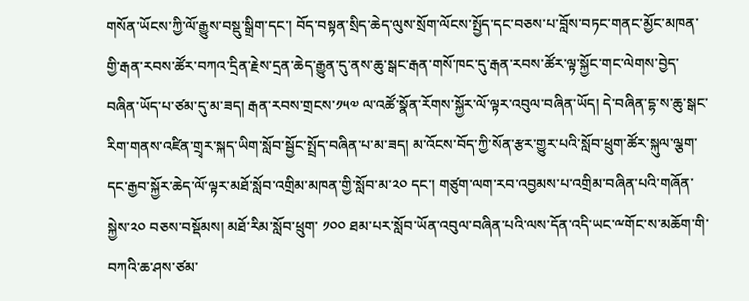གསོན་ཡོངས་ཀྱི་ལོ་རྒྱུས་བསྡུ་སྒྲིག་དང་། བོད་བསྟན་སྲིད་ཆེད་ལུས་སྲོག་ལོངས་སྤྱོད་དང་བཅས་པ་བློས་བཏང་གནང་མྱོང་མཁན་གྱི་རྒན་རབས་ཚོར་བཀའ་དྲིན་རྗེས་དྲན་ཆེད་རྒྱུན་དུ་ནས་ཆུ་སྒང་རྒན་གསོ་ཁང་དུ་རྒན་རབས་ཚོར་ལྟ་སྐྱོང་གང་ལེགས་བྱེད་བཞིན་ཡོད་པ་ཙམ་དུ་མ་ཟད། རྒན་རབས་གྲངས་༡༥༧ ལ་འཚོ་སྣོན་རོགས་སྐྱོར་ལོ་ལྟར་འབུལ་བཞིན་ཡོད། དེ་བཞིན་དྷ་ས་ཆུ་སྒང་རིག་གནས་འཛིན་གྲྭར་སྐད་ཡིག་སློབ་སྦྱོང་སྤྲོད་བཞིན་པ་མ་ཟད། མ་འོངས་བོད་ཀྱི་སོན་རྩར་གྱུར་པའི་སློབ་ཕྲུག་ཚོར་སྐུལ་ལྕག་དང་རྒྱབ་སྐྱོར་ཆེད་ལོ་ལྟར་མཐོ་སློབ་འགྲིམ་མཁན་གྱི་སློབ་མ་༢༠ དང་། གཙུག་ལག་རབ་འབྱམས་པ་འགྲིམ་བཞིན་པའི་གཞོན་སྐྱེས་༢༠ བཅས་བསྡོམས། མཐོ་རིམ་སློབ་ཕྲུག་ ༡༠༠ ཐམ་པར་སློབ་ཡོན་འབུལ་བཞིན་པའི་ལས་དོན་འདི་ཡང་ྋགོང་ས་མཆོག་གི་བཀའི་ཆ་ཤས་ཙམ་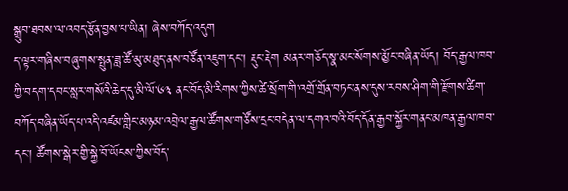སྒྲུབ་ཐབས་ལ་འབད་རྩོན་བྱས་པ་ཡིན། ཞེས་བཀོད་འདུག
ད་ལྟར་གཞིས་བཞུགས་སྤུན་ཟླ་ཚོ་མུ་མཐུད་ནས་བཙོན་འཇུག་དང་། རྡུང་རྡེག མནར་གཅོད་སྣ་མང་སོགས་མྱོང་བཞིན་ཡོད། བོད་རྒྱལ་ཁབ་ཀྱི་བདག་དབང་སླར་གསོའི་ཆེད་དུ་མི་ལོ་༦༣ ནང་བོད་མི་རིགས་ཀྱིས་ཚེ་སྲོག་གི་འགྲོ་གྲོན་བཏང་ནས་དུས་རབས་ཤིག་གི་རྫོགས་ཚིག་བཀོད་བཞིན་ཡོད་པ་འདི་འཛམ་གླིང་མཉམ་འབྲེལ་རྒྱལ་ཚོགས་གཙོས་དྲང་བདེན་ལ་དགའ་བའི་བོད་དོན་རྒྱབ་སྐྱོར་གནང་མཁན་རྒྱལ་ཁབ་དང་། ཚོགས་སྒེར་གྱི་སྐྱེ་བོ་ཡོངས་ཀྱིས་བོད་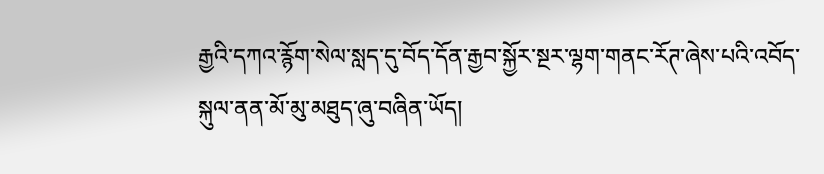རྒྱའི་དཀའ་རྙོག་སེལ་སླད་དུ་བོད་དོན་རྒྱབ་སྐྱོར་སྔར་ལྷག་གནང་རོཊ་ཞེས་པའི་འབོད་སྐུལ་ནན་མོ་མུ་མཐུད་ཞུ་བཞིན་ཡོད།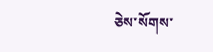ཅེས་སོགས་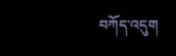བཀོད་འདུག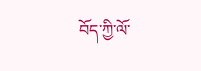བོད་ཀྱི་ལོ་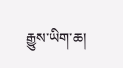རྒྱུས་ཡིག་ཆ།